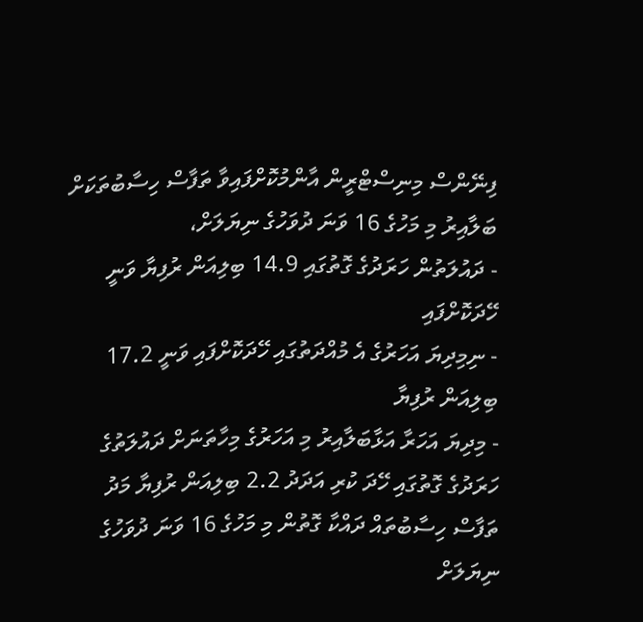ފިނޭންސް މިނިސްޓްރީން އާންމުކޮށްފައިވާ ތަފާސް ހިސާބުތަކަށް ބަލާއިރު މި މަހުގެ 16 ވަނަ ދުވަހުގެ ނިޔަލަށް،
- ދައުލަތުން ހަރަދުގެ ގޮތުގައި 14.9 ބިލިއަން ރުފިޔާ ވަނީ ހޭދަކޮށްފައި
- ނިމިދިޔަ އަހަރުގެ އެ މުއްދަތުގައި ހޭދަކޮށްފައި ވަނީ 17.2 ބިލިއަން ރުފިޔާ
- މިދިޔަ އަހަރާ އަޅާބަލާއިރު މި އަހަރުގެ މިހާތަނަށް ދައުލަތުގެ ހަރަދުގެ ގޮތުގައި ހޭދަ ކުރި އަދަދު 2.2 ބިލިއަން ރުފިޔާ މަދު
ތަފާސް ހިސާބުތައް ދައްކާ ގޮތުން މި މަހުގެ 16 ވަނަ ދުވަހުގެ ނިޔަލަށް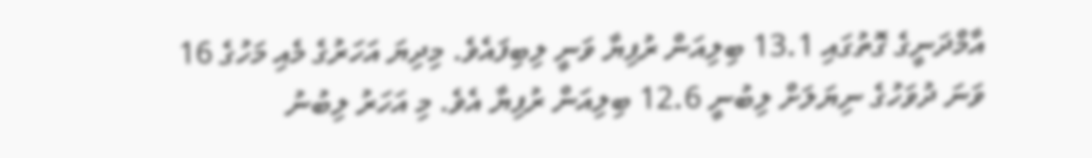އާމްދަނީގެ ގޮތުގައި 13.1 ބިލިއަން ރުފިޔާ ވަނީ ލިބިފައެވެ. މިދިޔަ އަހަރުގެ މެއި މަހުގެ 16 ވަނަ ދުވަހުގެ ނިޔަލަށް ލިބުނީ 12.6 ބިލިއަން ރުފިޔާ އެވެ. މި އަހަރު ލިބުނު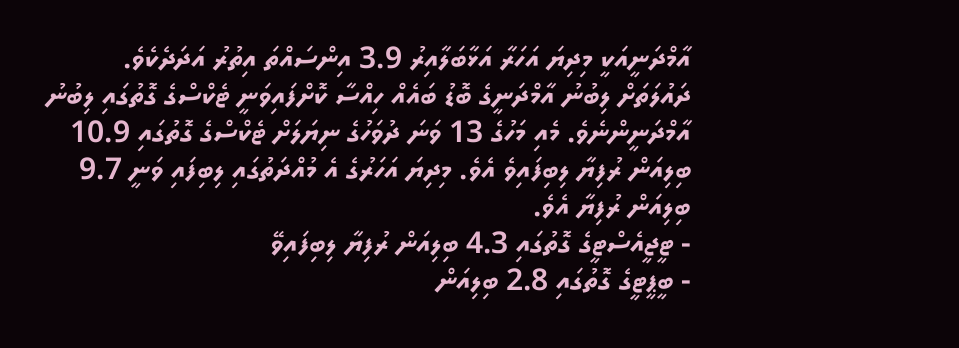އާމްދަނީއަކީ މިދިޔަ އަހަރާ އަޅާބަލާއިރު 3.9 އިންސައްތަ އިތުރު އަދަދެކެވެ.
ދައުލަތަށް ލިބުނު އާމްދަނީގެ ބޮޑު ބައެއް ހިއްސާ ކޮށްފައިވަނީ ޓެކްސްގެ ގޮތުގައި ލިބުނު އާމްދަނީންނެވެ. މެއި މަހުގެ 13 ވަނަ ދުވަހުގެ ނިޔަލަށް ޓެކްސްގެ ގޮތުގައި 10.9 ބިލިއަން ރުފިޔާ ލިބިފައިވެ އެވެ. މިދިޔަ އަހަރުގެ އެ މުއްދަތުގައި ލިބިފައި ވަނީ 9.7 ބިލިއަން ރުފިޔާ އެވެ.
- ޓީޖީއެސްޓީގެ ގޮތުގައި 4.3 ބިލިއަން ރުފިޔާ ލިބިފައިވޭ
- ބީޕީޓީގެ ގޮތުގައި 2.8 ބިލިއަން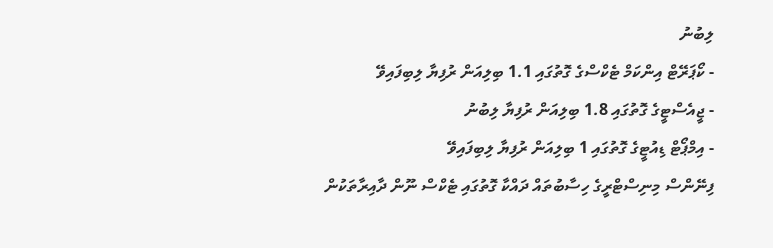ލިބުނު
- ކޯޕަރޭޓް އިންކަމް ޓެކްސްގެ ގޮތުގައި 1.1 ބިލިއަން ރުފިޔާ ލިބިފައިވޭ
- ޖީއެސްޓީގެ ގޮތުގައި 1.8 ބިލިއަން ރުފިޔާ ލިބުނު
- އިމްޕޯޓް ޑިއުޓީގެ ގޮތުގައި 1 ބިލިއަން ރުފިޔާ ލިބިފައިވޭ
ފިނޭންސް މިނިސްޓްރީގެ ހިސާބުތައް ދައްކާ ގޮތުގައި ޓެކްސް ނޫން ދާއިރާތަކުން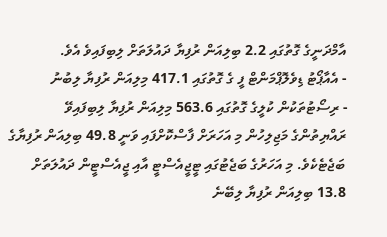އާމްދަނީގެ ގޮތުގައި 2.2 ބިލިއަން ރުފިޔާ ދައުލަތަށް ލިބިފައިވެ އެވެ.
- އެއާޕޯޓު ޑިވެލޮޕްމަންޓް ފީ ގެ ގޮތުގައި 417.1 މިލިއަން ރުފިޔާ ލިބުނު
- ރިސޯޓުތަކުން ކުލީގެ ގޮތުގައި 563.6 މިލިއަން ރުފިޔާ ލިބިފައިވޭ
ރައްޔިތުންގެ މަޖިލިހުން މި އަހަރަށް ފާސްކޮށްފައި ވަނީ 49.8 ބިލިއަން ރުފިޔާގެ ބަޖެޓެކެވެ. މި އަހަރުގެ ބަޖެޓުގައި ޓީޖީއެސްޓީ އާއި ޖީއެސްޓީން ދައުލަތަށް 13.8 ބިލިއަން ރުފިޔާ ލިބޭނެ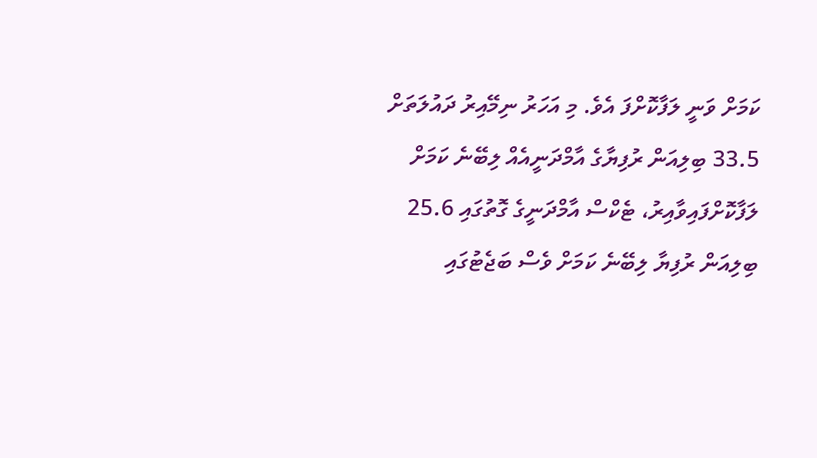ކަމަށް ވަނީ ލަފާކޮށްފަ އެވެ. މި އަހަރު ނިމޭއިރު ދައުލަތަށް 33.5 ބިލިއަން ރުފިޔާގެ އާމްދަނީއެއް ލިބޭނެ ކަމަށް ލަފާކޮށްފައިވާއިރު، ޓެކްސް އާމްދަނީގެ ގޮތުގައި 25.6 ބިލިއަން ރުފިޔާ ލިބޭނެ ކަމަށް ވެސް ބަޖެޓުގައި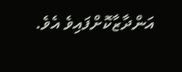އަންދާޒާކޮށްފައިވެ އެވެ.